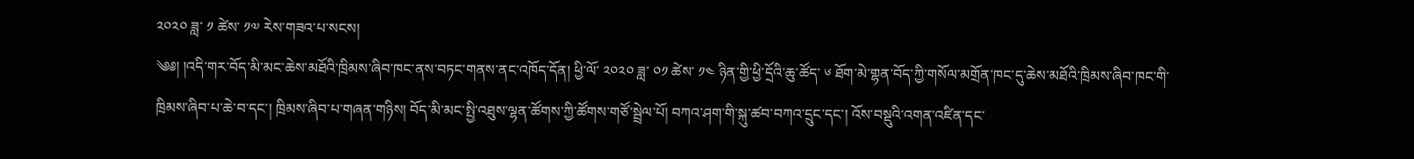༢༠༢༠ ཟླ་ ༡ ཚེས་ ༡༧ རེས་གཟའ་པ་སངས།
༄༅། །འདི་གར་བོད་མི་མང་ཆེས་མཐོའི་ཁྲིམས་ཞིབ་ཁང་ནས་བཏང་གནས་ནང་འཁོད་དོན། ཕྱི་ལོ་ ༢༠༢༠ ཟླ་ ༠༡ ཚེས་ ༡༤ ཉིན་གྱི་ཕྱི་དྲོའི་ཆུ་ཚོད་ ༦ ཐོག་མེ་གྷན་བོད་ཀྱི་གསོལ་མགྲོན་ཁང་དུ་ཆེས་མཐོའི་ཁྲིམས་ཞིབ་ཁང་གི་ཁྲིམས་ཞིབ་པ་ཆེ་བ་དང་། ཁྲིམས་ཞིབ་པ་གཞན་གཉིས། བོད་མི་མང་སྤྱི་འཐུས་ལྷན་ཚོགས་ཀྱི་ཚོགས་གཙོ་སྦྲེལ་པོ། བཀའ་ཤག་གི་སྐུ་ཚབ་བཀའ་དྲུང་དང་། འོས་བསྡུའི་འགན་འཛིན་དང་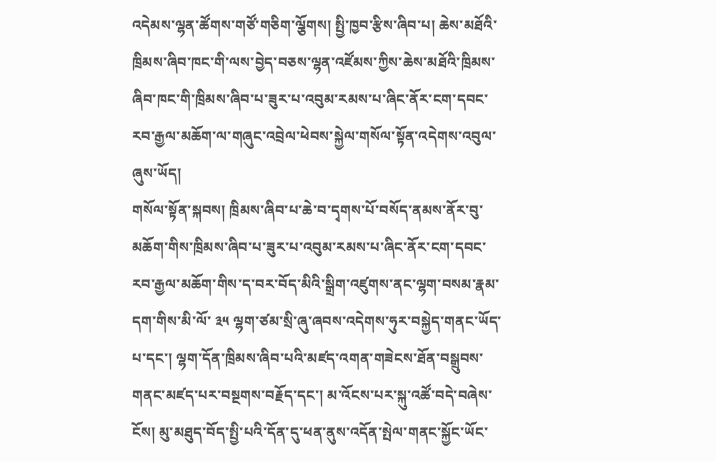འདེམས་ལྷན་ཚོགས་གཙོ་གཅིག་ལྕོགས། སྤྱི་ཁྱབ་རྩིས་ཞིབ་པ། ཆེས་མཐོའི་ཁྲིམས་ཞིབ་ཁང་གི་ལས་བྱེད་བཅས་ལྷན་འཛོམས་ཀྱིས་ཆེས་མཐོའི་ཁྲིམས་ཞིབ་ཁང་གི་ཁྲིམས་ཞིབ་པ་ཟུར་པ་འབུམ་རམས་པ་ཞིང་ནོར་ངག་དབང་རབ་རྒྱལ་མཆོག་ལ་གཞུང་འབྲེལ་ཕེབས་སྐྱེལ་གསོལ་སྟོན་འདེགས་འབུལ་ཞུས་ཡོད།
གསོལ་སྟོན་སྐབས། ཁྲིམས་ཞིབ་པ་ཆེ་བ་དྭགས་པོ་བསོད་ནམས་ནོར་བུ་མཆོག་གིས་ཁྲིམས་ཞིབ་པ་ཟུར་པ་འབུམ་རམས་པ་ཞིང་ནོར་ངག་དབང་རབ་རྒྱལ་མཆོག་གིས་ད་བར་བོད་མིའི་སྒྲིག་འཛུགས་ནང་ལྷག་བསམ་རྣམ་དག་གིས་མི་ལོ་ ༣༥ ལྷག་ཙམ་སྲི་ཞུ་ཞབས་འདེགས་ཧུར་བསྐྱེད་གནང་ཡོད་པ་དང་། ལྷག་དོན་ཁྲིམས་ཞིབ་པའི་མཛད་འགན་གཟེངས་ཐོན་བསྒྲུབས་གནང་མཛད་པར་བསྔགས་བརྗོད་དང་། མ་འོངས་པར་སྐུ་འཚོ་བདེ་བཞེས་ངོས། མུ་མཐུད་བོད་སྤྱི་པའི་དོན་དུ་ཕན་ནུས་འདོན་སྤེལ་གནང་སྐྱོང་ཡོང་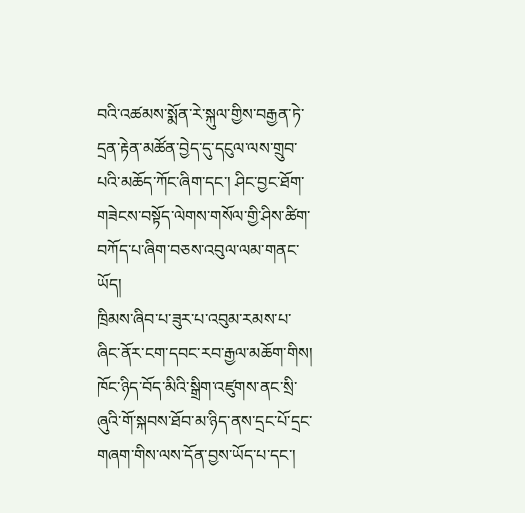བའི་འཚམས་སྨོན་རེ་སྐུལ་གྱིས་བརྒྱན་ཏེ་དྲན་རྟེན་མཚོན་བྱེད་དུ་དངུལ་ལས་གྲུབ་པའི་མཆོད་ཀོང་ཞིག་དང་། ཤིང་བྱང་ཐོག་གཟེངས་བསྟོད་ལེགས་གསོལ་གྱི་ཤིས་ཚིག་བཀོད་པ་ཞིག་བཅས་འབུལ་ལམ་གནང་ཡོད།
ཁྲིམས་ཞིབ་པ་ཟུར་པ་འབུམ་རམས་པ་ཞིང་ནོར་ངག་དབང་རབ་རྒྱལ་མཆོག་གིས། ཁོང་ཉིད་བོད་མིའི་སྒྲིག་འཛུགས་ནང་སྲི་ཞུའི་གོ་སྐབས་ཐོབ་མ་ཉིད་ནས་དྲང་པོ་དྲང་གཞག་གིས་ལས་དོན་བྱས་ཡོད་པ་དང་།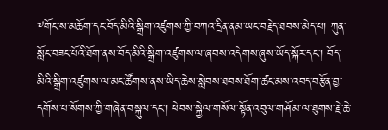༸གོང་ས་མཆོག་དང་བོད་མིའི་སྒྲིག་འཛུགས་ཀྱི་བཀའ་དྲིན་ནམ་ཡང་བརྗེད་ཐབས་མེད་པ། ཀུན་སློང་བཟང་པོའི་ཐོག་ནས་བོད་མིའི་སྒྲིག་འཛུགས་ལ་ཞབས་འདེགས་ཞུས་ཡོད་སྐོར་དང་། བོད་མིའི་སྒྲིག་འཛུགས་ལ་མང་ཚོགས་ནས་ཡིད་ཆེས་སླེབས་ཐབས་ཐོག་ཚང་མས་འབད་བརྩོན་བྱ་དགོས་པ་སོགས་ཀྱི་གཞེན་བསྐུལ་དང་། ཕེབས་སྐྱེལ་གསོལ་སྟོན་འབུལ་གཤོམ་ལ་ཐུགས་རྗེ་ཆེ་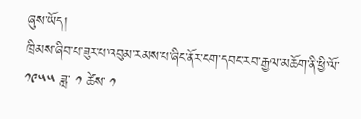ཞུས་ཡོད།
ཁྲིམས་ཞིབ་པ་ཟུར་པ་འབུམ་རམས་པ་ཞིང་ནོར་ངག་དབང་རབ་རྒྱལ་མཆོག་ནི་ཕྱི་ལོ་ ༡༩༥༥ ཟླ་ ༡ ཚེས་ ༡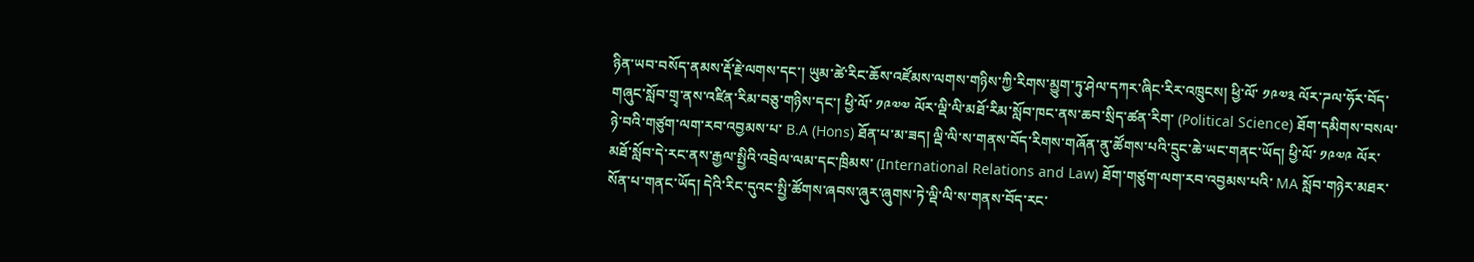ཉིན་ཡབ་བསོད་ནམས་རྡོ་རྗེ་ལགས་དང་། ཡུམ་ཚེ་རིང་ཆོས་འཛོམས་ལགས་གཉིས་ཀྱི་རིགས་མྱུག་ཏུ་ཤེལ་དཀར་ཞིང་རིར་འཁྲུངས། ཕྱི་ལོ་ ༡༩༧༣ ལོར་ཌལ་ཧོར་བོད་གཞུང་སློབ་གྲྭ་ནས་འཛིན་རིམ་བཅུ་གཉིས་དང་། ཕྱི་ལོ་ ༡༩༧༧ ལོར་ལྡི་ལི་མཐོ་རིམ་སློབ་ཁང་ནས་ཆབ་སྲིད་ཚན་རིག་ (Political Science) ཐོག་དམིགས་བསལ་ཉེ་བའི་གཙུག་ལག་རབ་འབྱམས་པ་ B.A (Hons) ཐོན་པ་མ་ཟད། ལྡི་ལི་ས་གནས་བོད་རིགས་གཞོན་ནུ་ཚོགས་པའི་དྲུང་ཆེ་ཡང་གནང་ཡོད། ཕྱི་ལོ་ ༡༩༧༩ ལོར་མཐོ་སློབ་དེ་རང་ནས་རྒྱལ་སྤྱིའི་འབྲེལ་ལམ་དང་ཁྲིམས་ (International Relations and Law) ཐོག་གཙུག་ལག་རབ་འབྱམས་པའི་ MA སློབ་གཉེར་མཐར་སོན་པ་གནང་ཡོད། དེའི་རིང་དུའང་སྤྱི་ཚོགས་ཞབས་ཞུར་ཞུགས་ཏེ་ལྡི་ལི་ས་གནས་བོད་རང་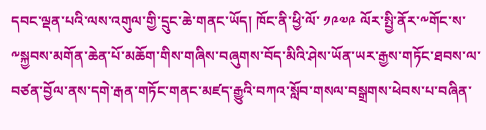དབང་ལྡན་པའི་ལས་འགུལ་གྱི་དྲུང་ཆེ་གནང་ཡོད། ཁོང་ནི་ཕྱི་ལོ་ ༡༩༧༩ ལོར་སྤྱི་ནོར་༸གོང་ས་༸སྐྱབས་མགོན་ཆེན་པོ་མཆོག་གིས་གཞིས་བཞུགས་བོད་མིའི་ཤེས་ཡོན་ཡར་རྒྱས་གཏོང་ཐབས་ལ་བཙན་བྱོལ་ནས་དགེ་རྒན་གཏོང་གནང་མཛད་རྒྱུའི་བཀའ་སློབ་གསལ་བསྒྲགས་ཕེབས་པ་བཞིན་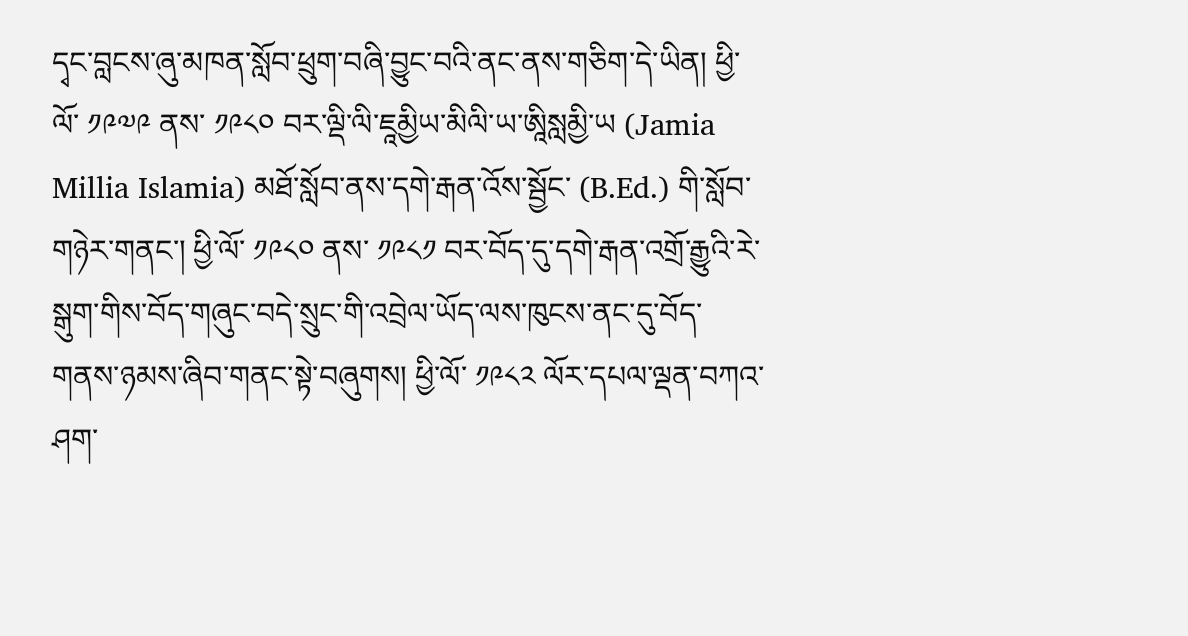དྭང་བླངས་ཞུ་མཁན་སློབ་ཕྲུག་བཞི་བྱུང་བའི་ནང་ནས་གཅིག་དེ་ཡིན། ཕྱི་ལོ་ ༡༩༧༩ ནས་ ༡༩༨༠ བར་ལྡི་ལི་ཇཱམྱིཡ་མིལི་ཡ་ཨཱིསླམྱི་ཡ (Jamia Millia Islamia) མཐོ་སློབ་ནས་དགེ་རྒན་འོས་སྦྱོང་ (B.Ed.) གི་སློབ་གཉེར་གནང་། ཕྱི་ལོ་ ༡༩༨༠ ནས་ ༡༩༨༡ བར་བོད་དུ་དགེ་རྒན་འགྲོ་རྒྱུའི་རེ་སྒུག་གིས་བོད་གཞུང་བདེ་སྲུང་གི་འབྲེལ་ཡོད་ལས་ཁུངས་ནང་དུ་བོད་གནས་ཉམས་ཞིབ་གནང་སྟེ་བཞུགས། ཕྱི་ལོ་ ༡༩༨༢ ལོར་དཔལ་ལྡན་བཀའ་ཤག་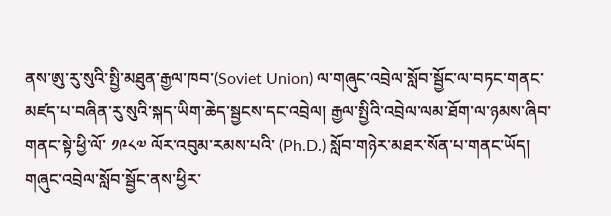ནས་ཨུ་རུ་སུའི་སྤྱི་མཐུན་རྒྱལ་ཁབ་(Soviet Union) ལ་གཞུང་འབྲེལ་སློབ་སྦྱོང་ལ་བཏང་གནང་མཛད་པ་བཞིན་རུ་སུའི་སྐད་ཡིག་ཆེད་སྦྱངས་དང་འབྲེལ། རྒྱལ་སྤྱིའི་འབྲེལ་ལམ་ཐོག་ལ་ཉམས་ཞིབ་གནང་སྟེ་ཕྱི་ལོ་ ༡༩༨༧ ལོར་འབུམ་རམས་པའི་ (Ph.D.) སློབ་གཉེར་མཐར་སོན་པ་གནང་ཡོད།
གཞུང་འབྲེལ་སློབ་སྦྱོང་ནས་ཕྱིར་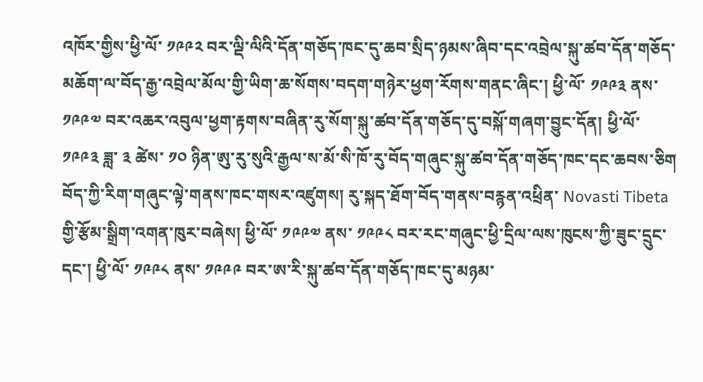འཁོར་གྱིས་ཕྱི་ལོ་ ༡༩༩༢ བར་ལྡི་ལིའི་དོན་གཅོད་ཁང་དུ་ཆབ་སྲིད་ཉམས་ཞིབ་དང་འབྲེལ་སྐུ་ཚབ་དོན་གཅོད་མཆོག་ལ་བོད་རྒྱ་འབྲེལ་མོལ་གྱི་ཡིག་ཆ་སོགས་བདག་གཉེར་ཕྱག་རོགས་གནང་ཞིང་། ཕྱི་ལོ་ ༡༩༩༣ ནས་ ༡༩༩༧ བར་འཆར་འབུལ་ཕྱག་རྟགས་བཞིན་རུ་སོག་སྐུ་ཚབ་དོན་གཅོད་དུ་བསྐོ་གཞག་བྱུང་དོན། ཕྱི་ལོ་ ༡༩༩༣ ཟླ་ ༣ ཚེས་ ༡༠ ཉིན་ཨུ་རུ་སུའི་རྒྱལ་ས་མོ་སི་ཁོ་རུ་བོད་གཞུང་སྐུ་ཚབ་དོན་གཅོད་ཁང་དང་ཆབས་ཅིག བོད་ཀྱི་རིག་གཞུང་ལྟེ་གནས་ཁང་གསར་འཛུགས། རུ་སྐད་ཐོག་བོད་གནས་བརྙན་འཕྲིན་ Novasti Tibeta གྱི་རྩོམ་སྒྲིག་འགན་ཁུར་བཞེས། ཕྱི་ལོ་ ༡༩༩༧ ནས་ ༡༩༩༨ བར་རང་གཞུང་ཕྱི་དྲིལ་ལས་ཁུངས་ཀྱི་ཟུང་དྲུང་དང་། ཕྱི་ལོ་ ༡༩༩༨ ནས་ ༡༩༩༩ བར་ཨ་རི་སྐུ་ཚབ་དོན་གཅོད་ཁང་དུ་མཉམ་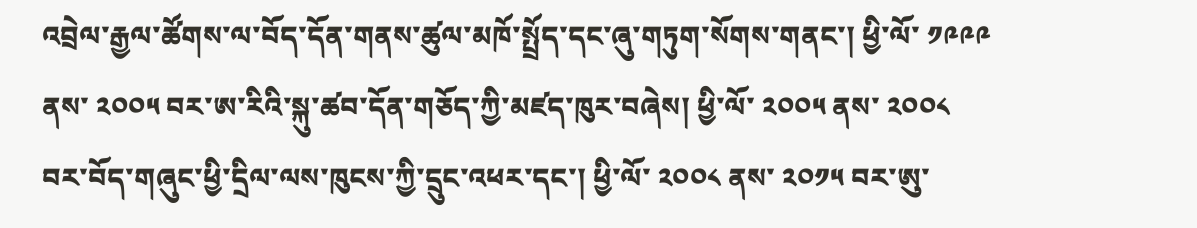འབྲེལ་རྒྱལ་ཚོགས་ལ་བོད་དོན་གནས་ཚུལ་མཁོ་སྤྲོད་དང་ཞུ་གཏུག་སོགས་གནང་། ཕྱི་ལོ་ ༡༩༩༩ ནས་ ༢༠༠༥ བར་ཨ་རིའི་སྐུ་ཚབ་དོན་གཅོད་ཀྱི་མཛད་ཁུར་བཞེས། ཕྱི་ལོ་ ༢༠༠༥ ནས་ ༢༠༠༨ བར་བོད་གཞུང་ཕྱི་དྲིལ་ལས་ཁུངས་ཀྱི་དྲུང་འཕར་དང་། ཕྱི་ལོ་ ༢༠༠༨ ནས་ ༢༠༡༥ བར་ཨུ་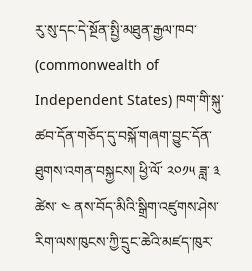རུ་སུ་དང་དེ་སྔོན་སྤྱི་མཐུན་རྒྱལ་ཁབ་ (commonwealth of Independent States) ཁག་གི་སྐུ་ཚབ་དོན་གཅོད་དུ་བསྐོ་གཞག་བྱུང་དོན་ཐུགས་འགན་བསྐྱངས། ཕྱི་ལོ་ ༢༠༡༥ ཟླ་ ༣ ཚེས་ ༤ ནས་བོད་མིའི་སྒྲིག་འཛུགས་ཤེས་རིག་ལས་ཁུངས་ཀྱི་དྲུང་ཆེའི་མཛད་ཁུར་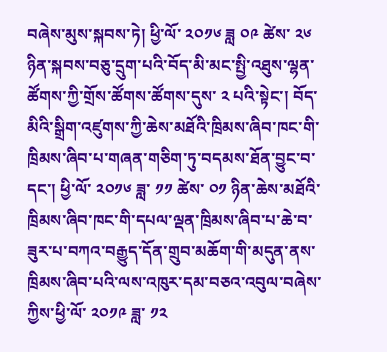བཞེས་མུས་སྐབས་ཏེ། ཕྱི་ལོ་ ༢༠༡༦ ཟླ ༠༩ ཚེས་ ༢༦ ཉིན་སྐབས་བཅུ་དྲུག་པའི་བོད་མི་མང་སྤྱི་འཐུས་ལྷན་ཚོགས་ཀྱི་གྲོས་ཚོགས་ཚོགས་དུས་ ༢ པའི་སྟེང་། བོད་མིའི་སྒྲིག་འཛུགས་ཀྱི་ཆེས་མཐོའི་ཁྲིམས་ཞིབ་ཁང་གི་ཁྲིམས་ཞིབ་པ་གཞན་གཅིག་ཏུ་བདམས་ཐོན་བྱུང་བ་དང་། ཕྱི་ལོ་ ༢༠༡༦ ཟླ་ ༡༡ ཚེས་ ༠༡ ཉིན་ཆེས་མཐོའི་ཁྲིམས་ཞིབ་ཁང་གི་དཔལ་ལྡན་ཁྲིམས་ཞིབ་པ་ཆེ་བ་ཟུར་པ་བཀའ་བརྒྱུད་དོན་གྲུབ་མཆོག་གི་མདུན་ནས་ཁྲིམས་ཞིབ་པའི་ལས་འཁུར་དམ་བཅའ་འབུལ་བཞེས་ཀྱིས་ཕྱི་ལོ་ ༢༠༡༩ ཟླ་ ༡༢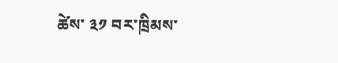ཚེས་ ༣༡ བར་ཁྲིམས་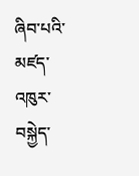ཞིབ་པའི་མཛད་འཁུར་བསྐྱེད་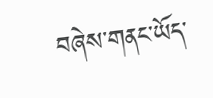བཞེས་གནང་ཡོད་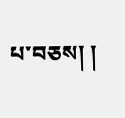པ་བཅས། །